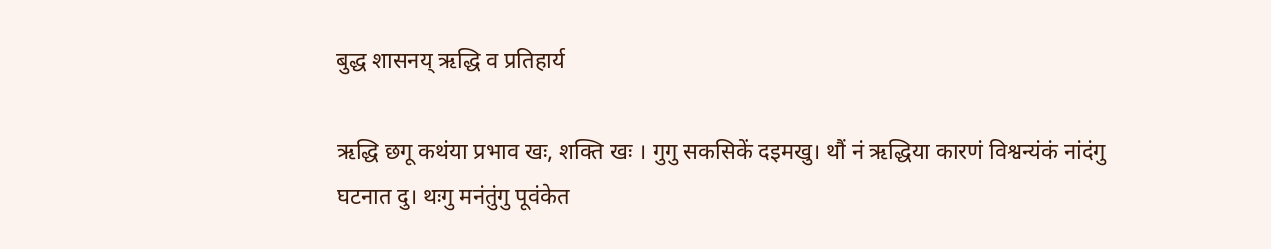बुद्ध शासनय् ऋद्धि व प्रतिहार्य

ऋद्धि छगू कथंया प्रभाव खः, शक्ति खः । गुगु सकसिकें दइमखु। थौं नं ऋद्धिया कारणं विश्वन्यंकं नांदंगु घटनात दु। थःगु मनंतुंगु पूवंकेत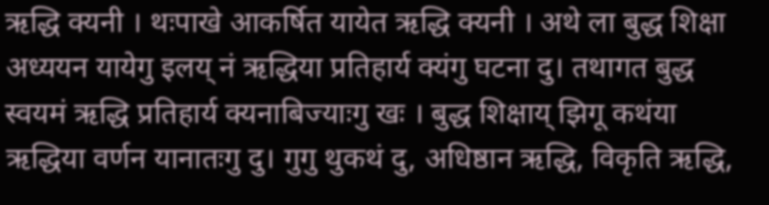ऋद्धि क्यनी । थःपाखे आकर्षित यायेत ऋद्धि क्यनी । अथे ला बुद्ध शिक्षा अध्ययन यायेगु इलय् नं ऋद्धिया प्रतिहार्य क्यंगु घटना दु। तथागत बुद्ध स्वयमं ऋद्धि प्रतिहार्य क्यनाबिज्याःगु खः । बुद्ध शिक्षाय् झिगू कथंया ऋद्धिया वर्णन यानातःगु दु। गुगु थुकथं दु, अधिष्ठान ऋद्धि, विकृति ऋद्धि,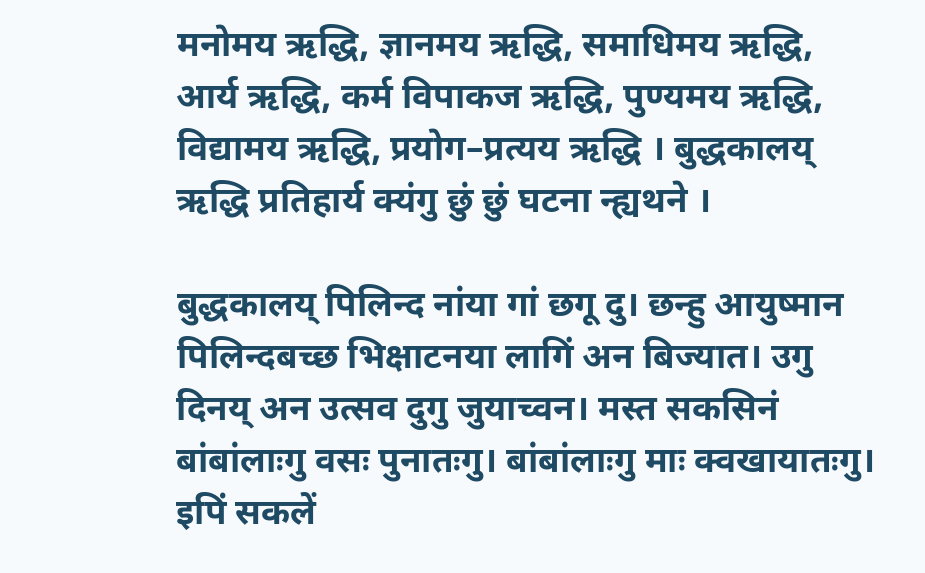मनोमय ऋद्धि, ज्ञानमय ऋद्धि, समाधिमय ऋद्धि, आर्य ऋद्धि, कर्म विपाकज ऋद्धि, पुण्यमय ऋद्धि, विद्यामय ऋद्धि, प्रयोग–प्रत्यय ऋद्धि । बुद्धकालय् ऋद्धि प्रतिहार्य क्यंगु छुं छुं घटना न्ह्यथने ।

बुद्धकालय् पिलिन्द नांया गां छगू दु। छन्हु आयुष्मान पिलिन्दबच्छ भिक्षाटनया लागिं अन बिज्यात। उगु दिनय् अन उत्सव दुगु जुयाच्वन। मस्त सकसिनं बांबांलाःगु वसः पुनातःगु। बांबांलाःगु माः क्वखायातःगु। इपिं सकलें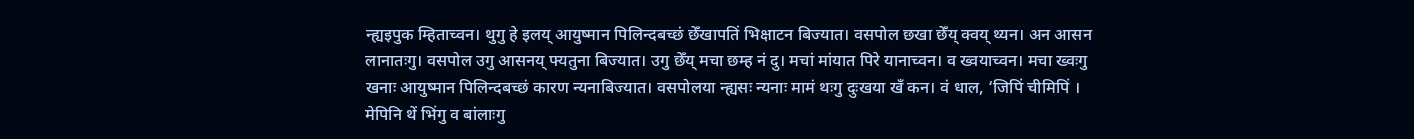न्ह्यइपुक म्हिताच्वन। थुगु हे इलय् आयुष्मान पिलिन्दबच्छं छेँखापतिं भिक्षाटन बिज्यात। वसपोल छखा छेँय् क्वय् थ्यन। अन आसन लानातःगु। वसपोल उगु आसनय् फ्यतुना बिज्यात। उगु छेँय् मचा छम्ह नं दु। मचां मांयात पिरे यानाच्वन। व ख्वयाच्वन। मचा ख्वःगु खनाः आयुष्मान पिलिन्दबच्छं कारण न्यनाबिज्यात। वसपोलया न्ह्यसः न्यनाः मामं थःगु दुःखया खँ कन। वं धाल, ‘जिपिं चीमिपिं । मेपिनि थें भिंगु व बांलाःगु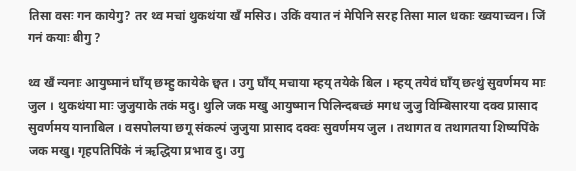तिसा वसः गन कायेगु? तर थ्व मचां थुकथंया खँ मसिउ। उकिं वयात नं मेपिनि सरह तिसा माल धकाः ख्वयाच्वन। जिं गनं कयाः बीगु ?

थ्व खँ न्यनाः आयुष्मानं घाँय् छम्हु कायेके छ्वत । उगु घाँय् मचाया म्हय् तयेके बिल । म्हय् तयेवं घाँय् छत्थुं सुवर्णमय माः जुल । थुकथंया माः जुजुयाके तकं मदु। थुलि जक मखु आयुष्मान पिलिन्दबच्छं मगध जुजु विम्बिसारया दक्व प्रासाद सुवर्णमय यानाबिल । वसपोलया छगू संकल्पं जुजुया प्रासाद दक्वः सुवर्णमय जुल । तथागत व तथागतया शिष्यपिंके जक मखु। गृहपतिपिंके नं ऋद्धिया प्रभाव दु। उगु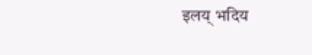इलय् भदिय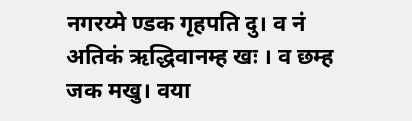नगरय्मे ण्डक गृहपति दु। व नं अतिकं ऋद्धिवानम्ह खः । व छम्ह जक मखु। वया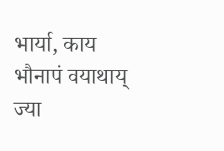भार्या, काय भौनापं वयाथाय् ज्या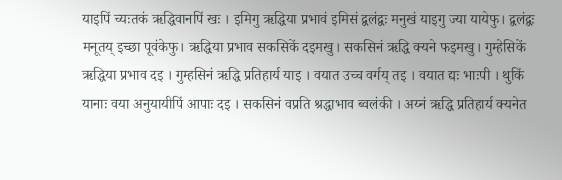याइपिं च्यःतकं ऋद्धिवानपिं खः । इमिगु ऋद्धिया प्रभावं इमिसं द्वलंद्वः मनुखं याइगु ज्या यायेफु। द्वलंद्वः मनूतय् इच्छा पूवंकेफु। ऋद्धिया प्रभाव सकसिकें दइमखु। सकसिनं ऋद्धि क्यने फइमखु। गुम्हेसिकें ऋद्धिया प्रभाव दइ । गुम्हसिनं ऋद्धि प्रतिहार्य याइ । वयात उच्च वर्गय् तइ । वयात द्यः भाःपी । थुकिं यानाः वया अनुयायीपिं आपाः दइ । सकसिनं वप्रति श्रद्धाभाव ब्वलंकी । अय्नं ऋद्धि प्रतिहार्य क्यनेत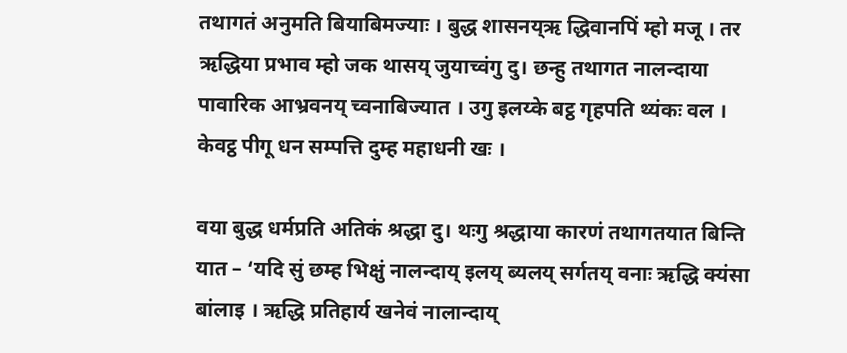तथागतं अनुमति बियाबिमज्याः । बुद्ध शासनय्ऋ द्धिवानपिं म्हो मजू । तर ऋद्धिया प्रभाव म्हो जक थासय् जुयाच्वंगु दु। छन्हु तथागत नालन्दाया पावारिक आभ्रवनय् च्वनाबिज्यात । उगु इलय्के बट्ठ गृहपति थ्यंकः वल । केवट्ठ पीगू धन सम्पत्ति दुम्ह महाधनी खः ।

वया बुद्ध धर्मप्रति अतिकं श्रद्धा दु। थःगु श्रद्धाया कारणं तथागतयात बिन्ति यात – ‘यदि सुं छम्ह भिक्षुं नालन्दाय् इलय् ब्यलय् सर्गतय् वनाः ऋद्धि क्यंसा बांलाइ । ऋद्धि प्रतिहार्य खनेवं नालान्दाय्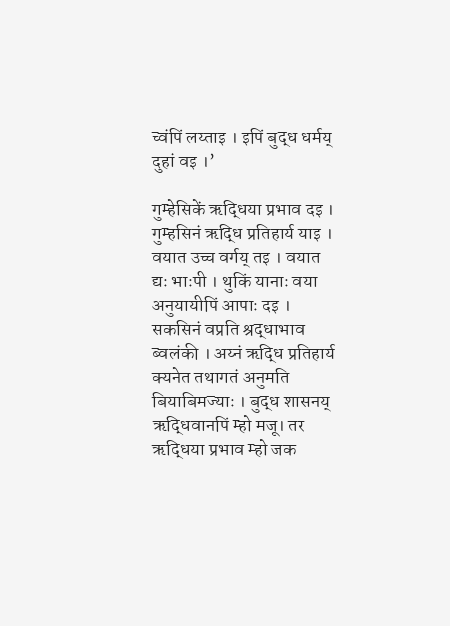च्वंपिं लय्ताइ । इपिं बुद्ध धर्मय् दुहां वइ ।’

गुम्हेसिकें ऋद्धिया प्रभाव दइ । गुम्हसिनं ऋद्धि प्रतिहार्य याइ । वयात उच्च वर्गय् तइ । वयात द्यः भाःपी । थुकिं यानाः वया अनुयायीपिं आपाः दइ । सकसिनं वप्रति श्रद्धाभाव ब्वलंकी । अय्नं ऋद्धि प्रतिहार्य क्यनेत तथागतं अनुमति बियाबिमज्याः । बुद्ध शासनय् ऋद्धिवानपिं म्हो मजू। तर ऋद्धिया प्रभाव म्हो जक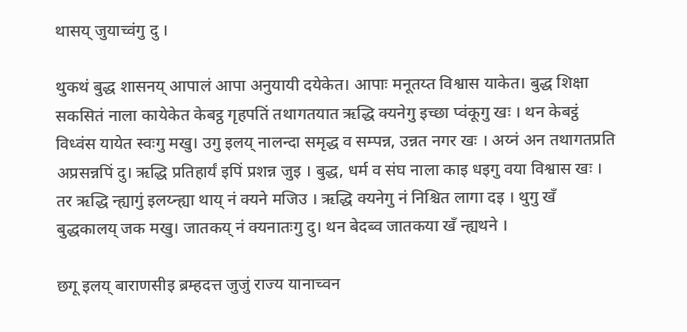थासय् जुयाच्वंगु दु ।

थुकथं बुद्ध शासनय् आपालं आपा अनुयायी दयेकेत। आपाः मनूतय्त विश्वास याकेत। बुद्ध शिक्षा सकसितं नाला कायेकेत केबट्ठ गृहपतिं तथागतयात ऋद्धि क्यनेगु इच्छा प्वंकूगु खः । थन केबट्ठं विध्वंस यायेत स्वःगु मखु। उगु इलय् नालन्दा समृद्ध व सम्पन्न, उन्नत नगर खः । अय्नं अन तथागतप्रति अप्रसन्नपिं दु। ऋद्धि प्रतिहार्यं इपिं प्रशन्न जुइ । बुद्ध, धर्म व संघ नाला काइ धइगु वया विश्वास खः । तर ऋद्धि न्ह्यागुं इलय्न्ह्या थाय् नं क्यने मजिउ । ऋद्धि क्यनेगु नं निश्चित लागा दइ । थुगु खँ बुद्धकालय् जक मखु। जातकय् नं क्यनातःगु दु। थन बेदब्व जातकया खँ न्ह्यथने ।

छगू इलय् बाराणसीइ ब्रम्हदत्त जुजुं राज्य यानाच्वन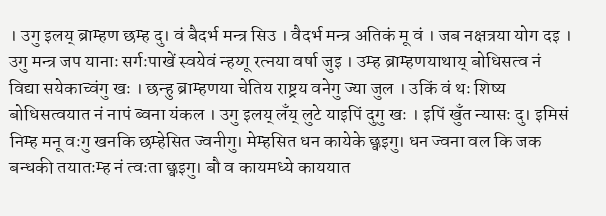। उगु इलय् ब्राम्हण छम्ह दु। वं बैदर्भ मन्त्र सिउ । वैदर्भ मन्त्र अतिकं मू वं । जब नक्षत्रया योग दइ । उगु मन्त्र जप यानाः सर्गःपाखें स्वयेवं न्हय्गू रत्नया वर्षा जुइ । उम्ह ब्राम्हणयाथाय् बोधिसत्व नं विद्या सयेकाच्वंगु खः । छन्हु ब्राम्हणया चेतिय राष्ट्रय वनेगु ज्या जुल । उकिं वं थः शिष्य बोधिसत्वयात नं नापं ब्वना यंकल । उगु इलय् लँय् लुटे याइपिं दुगु खः । इपिं खुँत न्यासः दु। इमिसं निम्ह मनू वःगु खनकि छम्हेसित ज्वनीगु। मेम्हसित धन कायेके छ्वइगु। धन ज्वना वल कि जक बन्धकी तयातःम्ह नं त्वःता छ्वइगु। बौ व कायमध्ये काययात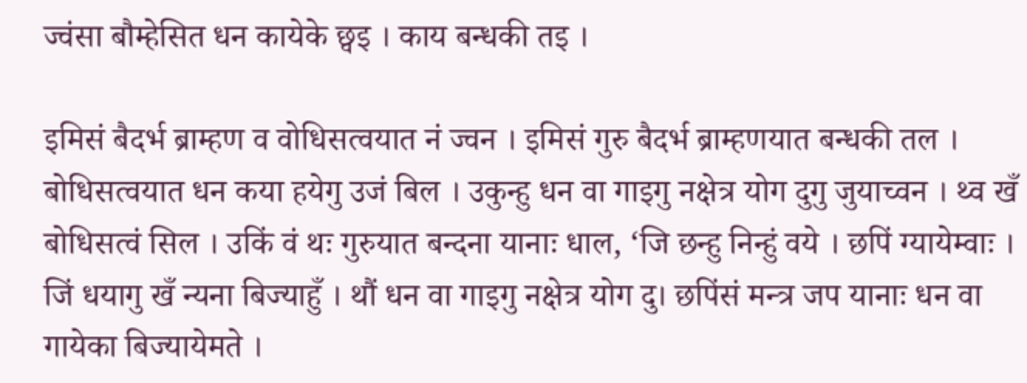ज्वंसा बौम्हेसित धन कायेके छ्वइ । काय बन्धकी तइ ।

इमिसं बैदर्भ ब्राम्हण व वोधिसत्वयात नं ज्वन । इमिसं गुरु बैदर्भ ब्राम्हणयात बन्धकी तल । बोधिसत्वयात धन कया हयेगु उजं बिल । उकुन्हु धन वा गाइगु नक्षेत्र योग दुगु जुयाच्वन । थ्व खँ बोधिसत्वं सिल । उकिं वं थः गुरुयात बन्दना यानाः धाल, ‘जि छन्हु निन्हुं वये । छपिं ग्यायेम्वाः । जिं धयागु खँ न्यना बिज्याहुँ । थौं धन वा गाइगु नक्षेत्र योग दु। छपिंसं मन्त्र जप यानाः धन वा गायेका बिज्यायेमते ।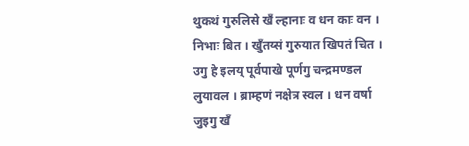थुकथं गुरुलिसे खँ ल्हानाः व धन काः वन । निभाः बित । खुँतय्सं गुरुयात खिपतं चित । उगु हे इलय् पूर्वपाखे पूर्णगु चन्द्रमण्डल लुयावल । ब्राम्हणं नक्षेत्र स्वल । धन वर्षा जुइगु खँ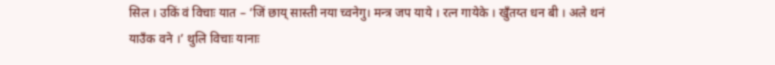सिल । उकिं वं विचाः यात – ‘जिं छाय् सास्ती नया च्वनेगु। मन्त्र जप याये । रत्न गायेके । खुँतय्त धन बी । अले थनं याउँक वने ।’ थुलि विचाः यानाः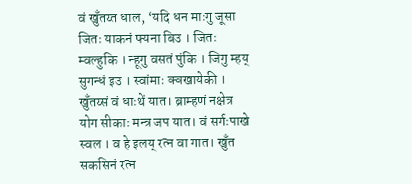वं खुँतय्त धाल, ‘यदि धन माःगु जूसा जितः याकनं फ्यना बिउ । जितः म्वल्हुकि । न्हूगु वसतं पुंकि । जिगु म्हय् सुगन्धं इउ । स्वांमाः क्वखायेकी । खुँतय्सं वं धाःथें यात। ब्राम्हणं नक्षेत्र योग सीकाः मन्त्र जप यात। वं सर्गःपाखे स्वल । व हे इलय् रत्न वा गात। खुँत सकसिनं रत्न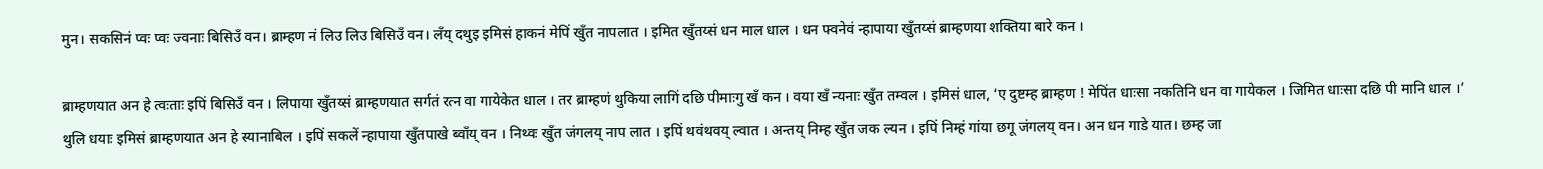मुन। सकसिनं प्वः प्वः ज्वनाः बिसिउँ वन। ब्राम्हण नं लिउ लिउ बिसिउँ वन। लँय् दथुइ इमिसं हाकनं मेपिं खुँत नापलात । इमित खुँतय्सं धन माल धाल । धन फ्वनेवं न्हापाया खुँतय्सं ब्राम्हणया शक्तिया बारे कन ।

ब्राम्हणयात अन हे त्वःताः इपिं बिसिउँ वन । लिपाया खुँतय्सं ब्राम्हणयात सर्गतं रत्न वा गायेकेत धाल । तर ब्राम्हणं थुकिया लागिं दछि पीमाःगु खँ कन । वया खँ न्यनाः खुँत तम्वल । इमिसं धाल, ‘ए दुष्टम्ह ब्राम्हण ! मेपिंत धाःसा नकतिनि धन वा गायेकल । जिमित धाःसा दछि पी मानि धाल ।’ थुलि धयाः इमिसं ब्राम्हणयात अन हे स्यानाबिल । इपिं सकलें न्हापाया खुँतपाखे ब्वाँय् वन । निथ्वः खुँत जंगलय् नाप लात । इपिं थवंथवय् ल्वात । अन्तय् निम्ह खुँत जक ल्यन । इपिं निम्हं गांया छगू जंगलय् वन। अन धन गाडे यात। छम्ह जा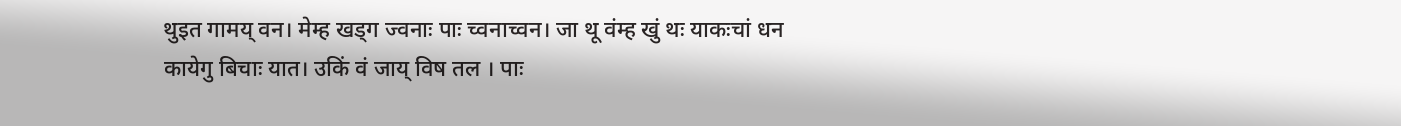थुइत गामय् वन। मेम्ह खड्ग ज्वनाः पाः च्वनाच्वन। जा थू वंम्ह खुं थः याकःचां धन कायेगु बिचाः यात। उकिं वं जाय् विष तल । पाः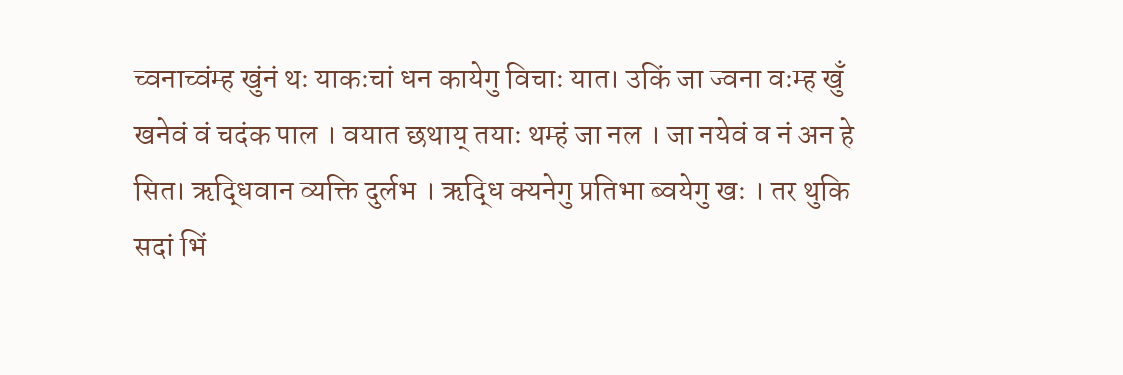च्वनाच्वंम्ह खुंनं थः याकःचां धन कायेगु विचाः यात। उकिं जा ज्वना वःम्ह खुँ खनेवं वं चदंक पाल । वयात छथाय् तयाः थम्हं जा नल । जा नयेवं व नं अन हे सित। ऋद्धिवान व्यक्ति दुर्लभ । ऋद्धि क्यनेगु प्रतिभा ब्वयेगु खः । तर थुकि सदां भिं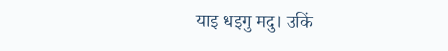याइ धइगु मदु। उकिं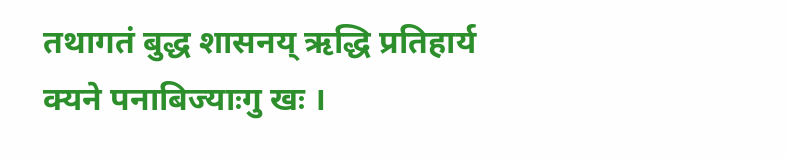तथागतं बुद्ध शासनय् ऋद्धि प्रतिहार्य क्यने पनाबिज्याःगु खः ।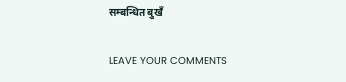सम्बन्धित बुखँ

LEAVE YOUR COMMENTS